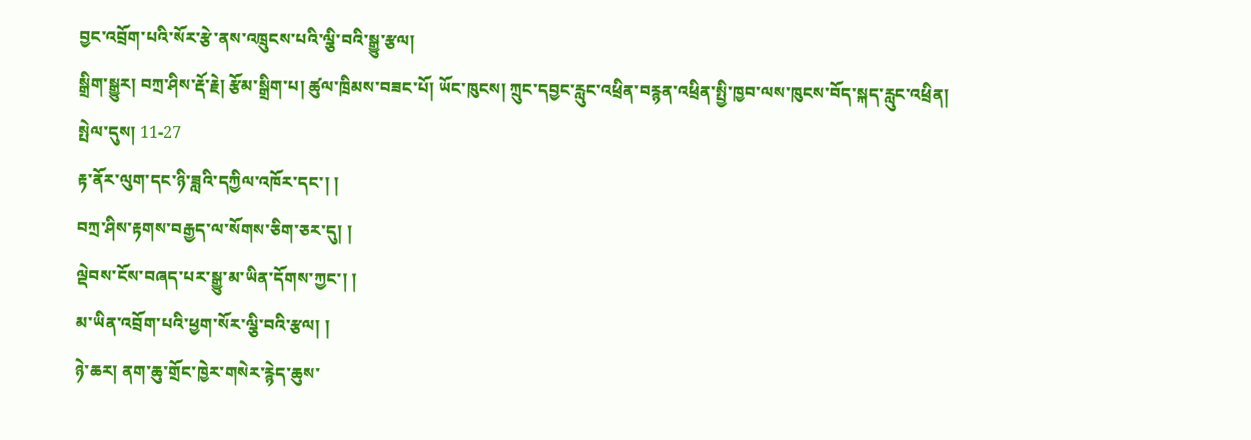བྱང་འབྲོག་པའི་སོར་རྩེ་ནས་འཁྲུངས་པའི་ལྕི་བའི་སྒྱུ་རྩལ།
སྒྲིག་སྒྱུར། བཀྲ་ཤིས་རྡོ་རྗེ། རྩོམ་སྒྲིག་པ། ཚུལ་ཁྲིམས་བཟང་པོ། ཡོང་ཁུངས། ཀྲུང་དབྱང་རླུང་འཕྲིན་བརྙན་འཕྲིན་སྤྱི་ཁྱབ་ལས་ཁུངས་བོད་སྐད་རླུང་འཕྲིན། སྤེལ་དུས། 11-27
རྟ་ནོར་ལུག་དང་ཉི་ཟླའི་དཀྱིལ་འཁོར་དང་། །
བཀྲ་ཤིས་རྟགས་བརྒྱད་ལ་སོགས་ཅིག་ཅར་དུ། །
ལྡེབས་ངོས་བཞད་པར་སྒྱུ་མ་ཡིན་དོགས་ཀྱང་། །
མ་ཡིན་འབྲོག་པའི་ཕྱག་སོར་ལྕི་བའི་རྩལ། །
ཉེ་ཆར། ནག་ཆུ་གྲོང་ཁྱེར་གསེར་རྙེད་ཆུས་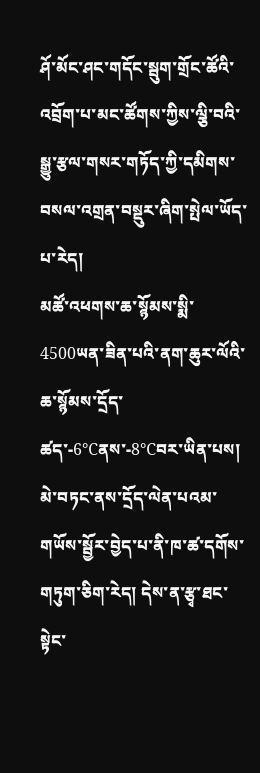ཤོ་མོང་ཤང་གདོང་སྦུག་གྲོང་ཚོའི་འབྲོག་པ་མང་ཚོགས་ཀྱིས་ལྕི་བའི་སྒྱུ་རྩལ་གསར་གཏོད་ཀྱི་དམིགས་བསལ་འགྲན་བསྡུར་ཞིག་སྤེལ་ཡོད་པ་རེད།
མཚོ་འཕགས་ཆ་སྙོམས་སྨི་4500ཡན་ཟིན་པའི་ནག་ཆུར་ལོའི་ཆ་སྙོམས་དྲོད་ཚད་-6℃ནས་-8℃བར་ཡིན་པས། མེ་བཏང་ནས་དྲོད་ལེན་པའམ་གཡོས་སྦྱོར་བྱེད་པ་ནི་ཁ་ཚ་དགོས་གཏུག་ཅིག་རེད། དེས་ན་རྩྭ་ཐང་སྟེང་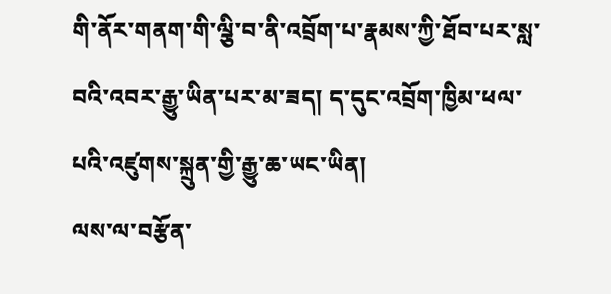གི་ནོར་གནག་གི་ལྕི་བ་ནི་འབྲོག་པ་རྣམས་ཀྱི་ཐོབ་པར་སླ་བའི་འབར་རྒྱུ་ཡིན་པར་མ་ཟད། ད་དུང་འབྲོག་ཁྱིམ་ཕལ་པའི་འཛུགས་སྐྲུན་གྱི་རྒྱུ་ཆ་ཡང་ཡིན།
ལས་ལ་བརྩོན་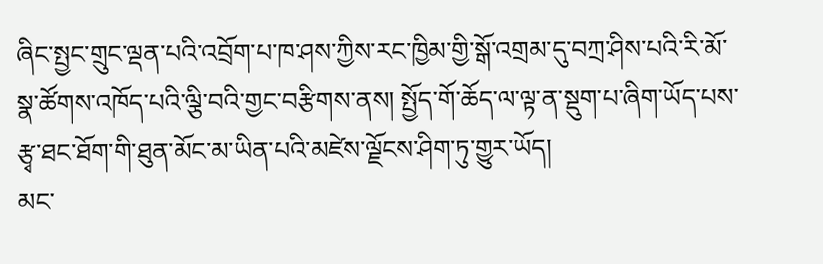ཞིང་སྤྱང་གྲུང་ལྡན་པའི་འབྲོག་པ་ཁ་ཤས་ཀྱིས་རང་ཁྱིམ་གྱི་སྒོ་འགྲམ་དུ་བཀྲ་ཤིས་པའི་རི་མོ་སྣ་ཚོགས་འཁོད་པའི་ལྕི་བའི་གྱང་བརྩིགས་ནས། སྤྱོད་གོ་ཆོད་ལ་ལྟ་ན་སྡུག་པ་ཞིག་ཡོད་པས་རྩྭ་ཐང་ཐོག་གི་ཐུན་མོང་མ་ཡིན་པའི་མཛེས་ལྗོངས་ཤིག་ཏུ་གྱུར་ཡོད།
མང་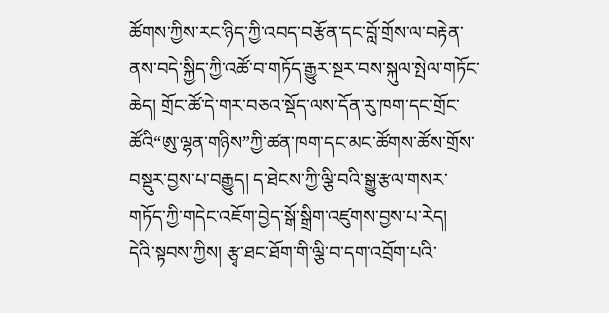ཚོགས་ཀྱིས་རང་ཉིད་ཀྱི་འབད་བརྩོན་དང་བློ་གྲོས་ལ་བརྟེན་ནས་བདེ་སྐྱིད་ཀྱི་འཚོ་བ་གཏོད་རྒྱུར་སྔར་བས་སྐུལ་སྤེལ་གཏོང་ཆེད། གྲོང་ཚོ་དེ་གར་བཅའ་སྡོད་ལས་དོན་རུ་ཁག་དང་གྲོང་ཚོའི“ཨུ་ལྷན་གཉིས”ཀྱི་ཚན་ཁག་དང་མང་ཚོགས་ཚོས་གྲོས་བསྡུར་བྱས་པ་བརྒྱུད། ད་ཐེངས་ཀྱི་ལྕི་བའི་སྒྱུ་རྩལ་གསར་གཏོད་ཀྱི་གདེང་འཇོག་བྱེད་སྒོ་སྒྲིག་འཛུགས་བྱས་པ་རེད།
དེའི་སྟབས་ཀྱིས། རྩྭ་ཐང་ཐོག་གི་ལྕི་བ་དག་འབྲོག་པའི་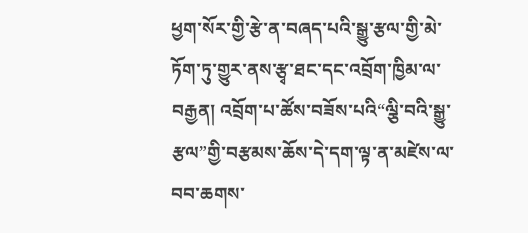ཕྱག་སོར་གྱི་རྩེ་ན་བཞད་པའི་སྒྱུ་རྩལ་གྱི་མེ་ཏོག་ཏུ་གྱུར་ནས་རྩྭ་ཐང་དང་འབྲོག་ཁྱིམ་ལ་བརྒྱན། འབྲོག་པ་ཚོས་བཟོས་པའི“ལྕི་བའི་སྒྱུ་རྩལ”གྱི་བརྩམས་ཆོས་དེ་དག་ལྟ་ན་མཛེས་ལ་བབ་ཆགས་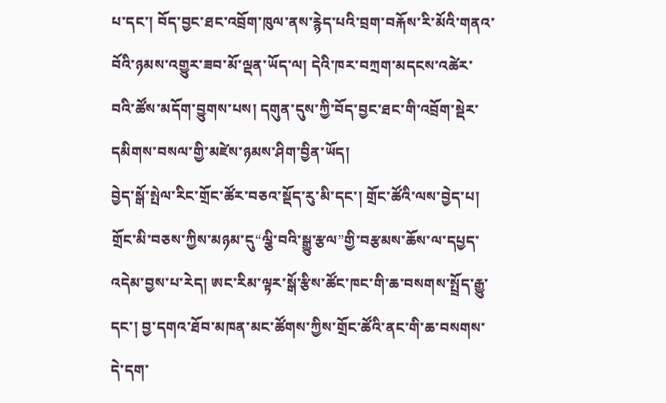པ་དང་། བོད་བྱང་ཐང་འབྲོག་ཁུལ་ནས་རྙེད་པའི་བྲག་བརྐོས་རི་མོའི་གནའ་བོའི་ཉམས་འགྱུར་ཟབ་མོ་ལྡན་ཡོད་ལ། དེའི་ཁར་བཀྲག་མདངས་འཚེར་བའི་ཚོས་མདོག་བྱུགས་པས། དགུན་དུས་ཀྱི་བོད་བྱང་ཐང་གི་འབྲོག་སྡེར་དམིགས་བསལ་གྱི་མཛེས་ཉམས་ཤིག་བྱིན་ཡོད།
བྱེད་སྒོ་སྤེལ་རིང་གྲོང་ཚོར་བཅའ་སྡོད་རུ་མི་དང་། གྲོང་ཚོའི་ལས་བྱེད་པ། གྲོང་མི་བཅས་ཀྱིས་མཉམ་དུ“ལྕི་བའི་སྒྱུ་རྩལ”གྱི་བརྩམས་ཆོས་ལ་དཔྱད་འདེམ་བྱས་པ་རེད། ཨང་རིམ་ལྟར་སྒོ་རྩིས་ཚོང་ཁང་གི་ཆ་བསགས་སྤྲོད་རྒྱུ་དང་། བྱ་དགའ་ཐོབ་མཁན་མང་ཚོགས་ཀྱིས་གྲོང་ཚོའི་ནང་གི་ཆ་བསགས་དེ་དག་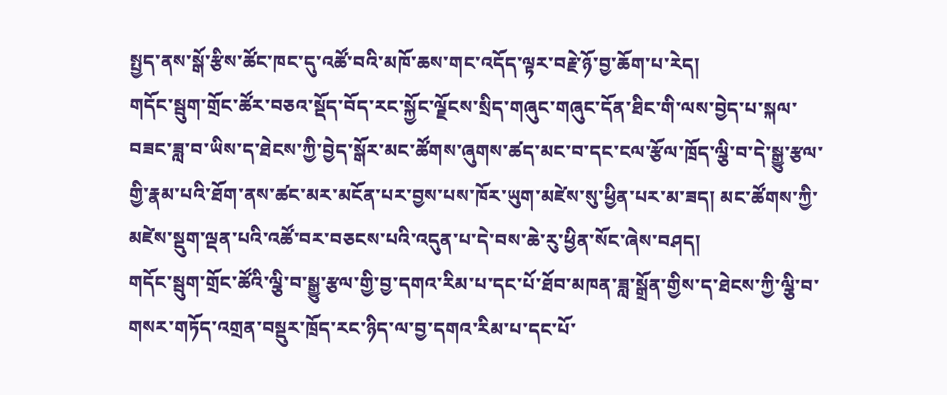སྤྱད་ནས་སྒོ་རྩིས་ཚོང་ཁང་དུ་འཚོ་བའི་མཁོ་ཆས་གང་འདོད་ལྟར་བརྗེ་ཉོ་བྱ་ཆོག་པ་རེད།
གདོང་སྦུག་གྲོང་ཚོར་བཅའ་སྡོད་བོད་རང་སྐྱོང་ལྗོངས་སྲིད་གཞུང་གཞུང་དོན་ཐིང་གི་ལས་བྱེད་པ་སྐལ་བཟང་ཟླ་བ་ཡིས་ད་ཐེངས་ཀྱི་བྱེད་སྒོར་མང་ཚོགས་ཞུགས་ཚད་མང་བ་དང་ངལ་རྩོལ་ཁྲོད་ལྕི་བ་དེ་སྒྱུ་རྩལ་གྱི་རྣམ་པའི་ཐོག་ནས་ཚང་མར་མངོན་པར་བྱས་པས་ཁོར་ཡུག་མཛེས་སུ་ཕྱིན་པར་མ་ཟད། མང་ཚོགས་ཀྱི་མཛེས་སྡུག་ལྡན་པའི་འཚོ་བར་བཅངས་པའི་འདུན་པ་དེ་བས་ཆེ་རུ་ཕྱིན་སོང་ཞེས་བཤད།
གདོང་སྦུག་གྲོང་ཚོའི་ལྕི་བ་སྒྱུ་རྩལ་གྱི་བྱ་དགའ་རིམ་པ་དང་པོ་ཐོབ་མཁན་ཟླ་སྒྲོན་གྱིས་ད་ཐེངས་ཀྱི་ལྕི་བ་གསར་གཏོད་འགྲན་བསྡུར་ཁྲོད་རང་ཉིད་ལ་བྱ་དགའ་རིམ་པ་དང་པོ་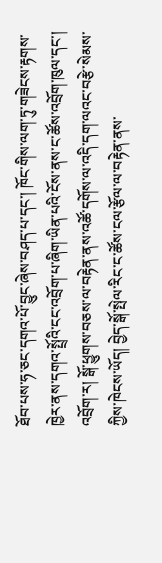ཐོབ་པས་ཧ་ཅང་དགའ་པོ་བྱུང་ཞེས་བཤད་པ་དང་། ཁོང་གིས་ལག་ཏུ་གཟེངས་རྟགས་ཁྱེར་ནས་དགའ་སྤྲོའི་ངང་འབྲོག་པ་ཞིག་ཡིན་པའི་ངོས་ནས་ང་ཚོས་འབྲོག་ཁུལ་དང་། འབྲོག་ར། སྒོ་ཕྱུགས་བཅས་ལ་བརྟེན་ནས་འཚོ་དགོས་ལ་འདི་དག་ལའང་བརྩེ་སེམས་ཀྱིས་ཁེངས་ཡོད། བྱེད་སྒོ་སྤེལ་རིང་ང་ཚོས་ངལ་རྩོལ་ལ་བརྟེན་ནས་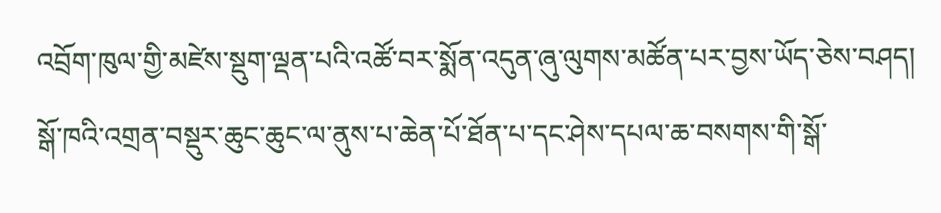འབྲོག་ཁུལ་གྱི་མཛེས་སྡུག་ལྡན་པའི་འཚོ་བར་སྨོན་འདུན་ཞུ་ལུགས་མཚོན་པར་བྱས་ཡོད་ཅེས་བཤད།
སྒོ་ཁའི་འགྲན་བསྡུར་ཆུང་ཆུང་ལ་ནུས་པ་ཆེན་པོ་ཐོན་པ་དང་ཤེས་དཔལ་ཆ་བསགས་གི་སྒོ་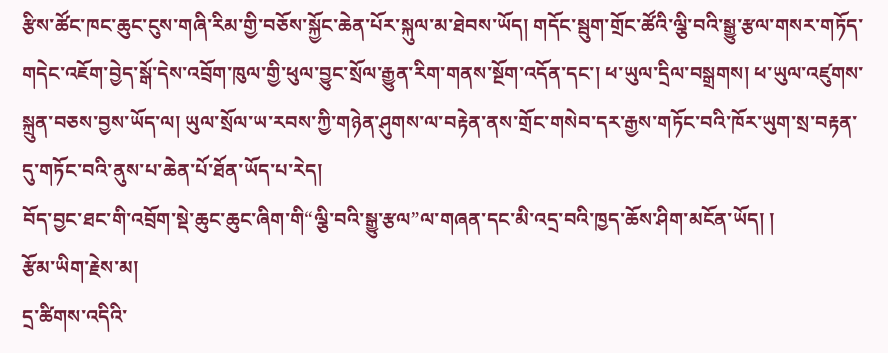རྩིས་ཚོང་ཁང་ཆུང་ངུས་གཞི་རིམ་གྱི་བཅོས་སྐྱོང་ཆེན་པོར་སྐུལ་མ་ཐེབས་ཡོད། གདོང་སྦུག་གྲོང་ཚོའི་ལྕི་བའི་སྒྱུ་རྩལ་གསར་གཏོད་གདེང་འཇོག་བྱེད་སྒོ་དེས་འབྲོག་ཁུལ་གྱི་ཕུལ་བྱུང་སྲོལ་རྒྱུན་རིག་གནས་སྔོག་འདོན་དང་། ཕ་ཡུལ་དྲིལ་བསྒྲགས། ཕ་ཡུལ་འཛུགས་སྐྲུན་བཅས་བྱས་ཡོད་ལ། ཡུལ་སྲོལ་ཡ་རབས་ཀྱི་གཉེན་ཤུགས་ལ་བརྟེན་ནས་གྲོང་གསེབ་དར་རྒྱས་གཏོང་བའི་ཁོར་ཡུག་སྲ་བརྟན་དུ་གཏོང་བའི་ནུས་པ་ཆེན་པོ་ཐོན་ཡོད་པ་རེད།
བོད་བྱང་ཐང་གི་འབྲོག་སྡེ་ཆུང་ཆུང་ཞིག་གི“ལྕི་བའི་སྒྱུ་རྩལ”ལ་གཞན་དང་མི་འདྲ་བའི་ཁྱད་ཆོས་ཤིག་མངོན་ཡོད། །
རྩོམ་ཡིག་རྗེས་མ།
དྲ་ཚིགས་འདིའི་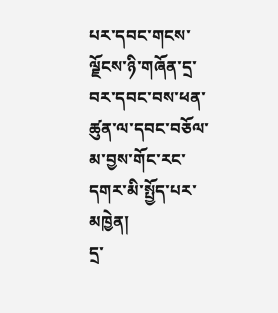པར་དབང་གངས་ལྗོངས་ཉི་གཞོན་དྲ་བར་དབང་བས་ཕན་ཚུན་ལ་དབང་བཅོལ་མ་བྱས་གོང་རང་དགར་མི་སྤྱོད་པར་མཁྱེན།
དྲ་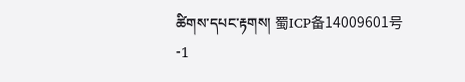ཚིགས་དཔང་རྟགས། 蜀ICP备14009601号-1